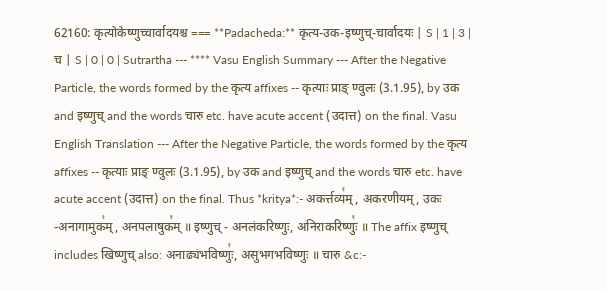62160: कृत्योकेष्णुच्चार्वादयश्च === **Padacheda:** कृत्य-उक-इष्णुच्-चार्वादयः | S | 1 | 3 | च | S | 0 | 0 | Sutrartha --- **** Vasu English Summary --- After the Negative Particle, the words formed by the कृत्य affixes -- कृत्याः प्राङ् ण्वुलः (3.1.95), by उक and इष्णुच् and the words चारु etc. have acute accent (उदात्त) on the final. Vasu English Translation --- After the Negative Particle, the words formed by the कृत्य affixes -- कृत्याः प्राङ् ण्वुलः (3.1.95), by उक and इष्णुच् and the words चारु etc. have acute accent (उदात्त) on the final. Thus *kritya*:- अकर्त्तव्य꣡म्, अकरणीयम्, उकः -अनागामुक꣡म्, अनपलाषुक꣡म् ॥ इष्णुच् - अनलंकरिष्णुः, अनिराकरिष्णुः꣡ ॥ The affix इष्णुच् includes खिष्णुच् also: अनाढ्यंभविष्णुः꣡, असुभगभविष्णुः ॥ चारु &c:-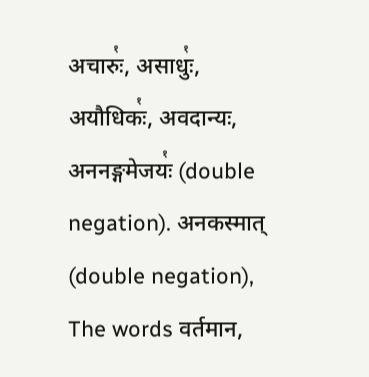अचारुः꣡, असाधुः꣡, अयौधिकः꣡, अवदान्यः, अननङ्गमेजयः꣡ (double negation). अनकस्मात् (double negation), The words वर्तमान,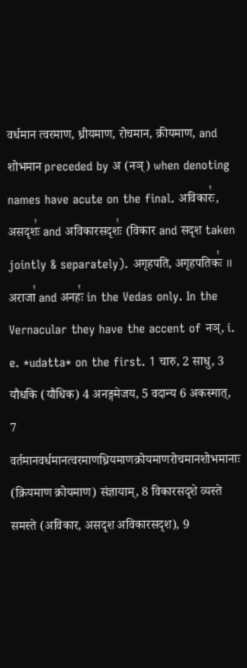वर्धमान त्वरमाण, ध्रीयमाण, रोचमान, क्रीयमाण, and शोभमान preceded by अ (नञ्) when denoting names have acute on the final. अविकारः꣡, असदृशः꣡ and अविकारसदृशः꣡ (विकार and सदृश taken jointly & separately). अगृहपति, अगृहपतिकः꣡ ॥ अराजा꣡ and अनहः꣡ in the Vedas only. In the Vernacular they have the accent of नञ्, i. e. *udatta* on the first. 1 चारु, 2 साधु, 3 यौधकि (यौधिक) 4 अनङ्गमेजय, 5 वदान्य 6 अकस्मात्, 7 वर्तमानवर्धमानत्वरमाणध्रियमाणक्रोयमाणरोचमानशोभमानाः (क्रियमाण क्रोयमाण) संज्ञायाम्, 8 विकारसदृशे व्यस्ते समस्ते (अविकार, असदृश अविकारसदृश), 9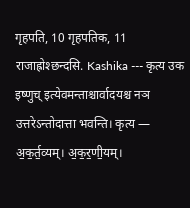गृहपति, 10 गृहपतिक, 11 राजाह्रोश्छन्दसि. Kashika --- कृत्य उक इष्णुच् इत्येवमन्ताश्चार्वादयश्च नञ उत्तरेऽन्तोदात्ता भवन्ति। कृत्य — अ॒क॒र्त॒व्यम्। अ॒क॒र॒णी॒यम्।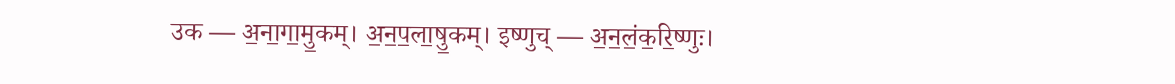उक — अ॒ना॒गा॒मु॒कम्। अ॒न॒प॒ला॒षु॒कम्। इष्णुच् — अ॒न॒लं॒क॒रि॒ष्णुः।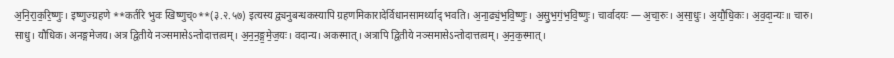अ॒नि॒रा॒क॒रि॒ष्णुः। इष्णुज्ग्रहणे **कर्तरि भुवः खिष्णुच्०**(३.२.५७) इत्यस्य द्व्यनुबन्धकस्यापि ग्रहणमिकारादेर्विधानसामर्थ्याद् भवति। अ॒ना॒ढ्यं॒भ॒वि॒ष्णुः। अ॒सु॒भ॒गं॒भ॒वि॒ष्णुः। चार्वादयः — अ॒चा॒रुः। अ॒सा॒धुः। अ॒यौ॒धि॒कः। अ॒व॒दा॒न्यः॥ चारु। साधु। यौधिक। अनङ्गमेजय। अत्र द्वितीये नञ्समासेऽन्तोदात्तत्वम्। अ॒न॒न॒ङ्ग॒मे॒ज॒यः। वदान्य। अकस्मात्। अत्रापि द्वितीये नञ्समासेऽन्तोदात्तत्वम्। अ॒न॒क॒स्मात्।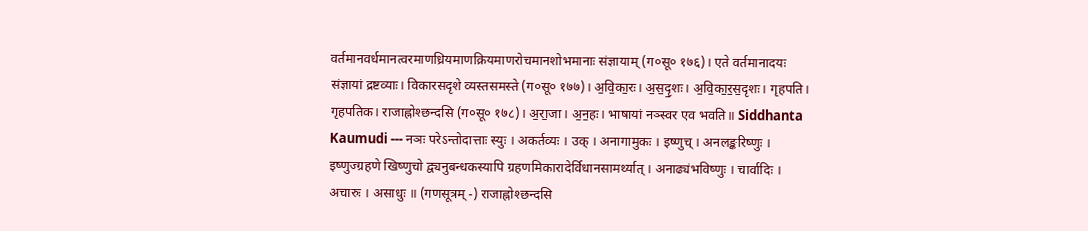वर्तमानवर्धमानत्वरमाणध्रियमाणक्रियमाणरोचमानशोभमानाः संज्ञायाम् (ग०सू० १७६)। एते वर्तमानादयः संज्ञायां द्रष्टव्याः। विकारसदृशे व्यस्तसमस्ते (ग०सू० १७७)। अ॒वि॒का॒रः। अ॒स॒दृ॒शः। अ॒वि॒का॒र॒स॒दृशः। गृहपति। गृहपतिक। राजाह्नोश्छन्दसि (ग०सू० १७८)। अ॒रा॒जा। अ॒न॒हः। भाषायां नञ्स्वर एव भवति॥ Siddhanta Kaumudi --- नञः परेऽन्तोदात्ताः स्युः । अकर्तव्यः । उक् । अनागामुकः । इष्णुच् । अनलङ्करिष्णुः । इष्णुज्ग्रहणे खिष्णुचो द्व्यनुबन्धकस्यापि ग्रहणमिकारादेर्विधानसामर्थ्यात् । अनाढ्यंभविष्णुः । चार्वादिः । अचारुः । असाधुः ॥ (गणसूत्रम् -) राजाह्नोश्छन्दसि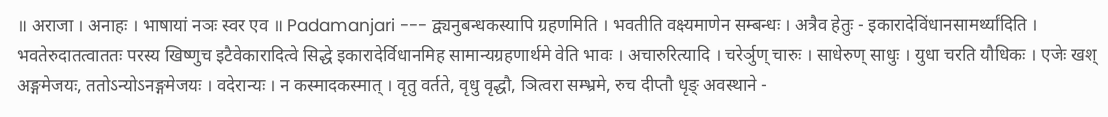॥ अराजा । अनाहः । भाषायां नञः स्वर एव ॥ Padamanjari --- द्व्यनुबन्धकस्यापि ग्रहणमिति । भवतीति वक्ष्यमाणेन सम्बन्धः । अत्रैव हेतुः - इकारादेविंधानसामर्थ्यांदिति । भवतेरुदातत्वाततः परस्य खिष्णुच इटैवेकारादित्वे सिद्धे इकारादेर्विधानमिह सामान्यग्रहणार्थमे वेति भावः । अचारुरित्यादि । चरेर्ञुण् चारुः । साधेरुण् साधुः । युधा चरति यौधिकः । एजेः खश् अङ्गमेजयः, ततोऽन्योऽनङ्गमेजयः । वदेरान्यः । न कस्मादकस्मात् । वृतु वर्तते, वृधु वृद्धौ, ञित्वरा सम्भ्रमे, रुच दीप्तौ धृङ् अवस्थाने -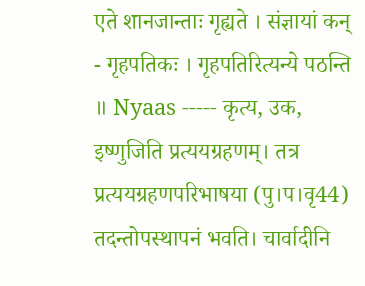एते शानजान्ताः गृह्यते । संज्ञायां कन् - गृहपतिकः । गृहपतिरित्यन्ये पठन्ति ॥ Nyaas ----- कृत्य, उक, इष्णुजिति प्रत्ययग्रहणम्। तत्र प्रत्ययग्रहणपरिभाषया (पु।प।वृ44) तदन्तोपस्थापनं भवति। चार्वादीनि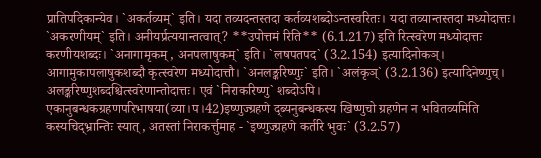प्रातिपदिकान्येव। `अकर्तव्यम्` इति। यदा तव्यदन्तस्तदा कर्तव्यशब्दोऽन्तस्वरितः। यदा तव्यान्तस्तदा मध्योदात्तः। `अकरणीयम्` इति। अनीयर्प्रत्ययान्तत्वात्? **उपोत्तमं रिति** (6.1.217) इति रित्स्वरेण मध्योदात्तः करणीयशब्दः। `अनागामृकम्, अनपलाषुकम्` इति। `लषपतपद` (3.2.154) इत्यादिनोकञ्। आगामुकापलाषुकशब्दौ कृत्स्वरेण मध्योदात्तौ। `अनलङ्करिष्णुः` इति। `अलंकृञ्` (3.2.136) इत्यादिनेष्णुच्। अलङ्करिष्णुशब्दश्चित्स्वरेणान्तोदात्तः। एवं `निराकरिष्णु` शब्दोऽपि। एकानुबन्धकग्रहणपरिभाषया(व्या।प।42)इष्णुज्ग्रहणे द्ब्यनुबन्धकस्य खिष्णुचो ग्रहणेन न भवितव्यमिति कस्यचिद्भ्रान्तिः स्यात्, अतस्तां निराकर्त्तुमाह - `इष्णुज्ग्रहणे कर्तरि भुवः` (3.2.57)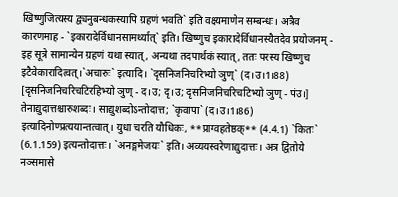खिष्णुजित्यस्य द्व्यनुबन्धकस्यापि ग्रहणं भवति` इति वक्ष्यमाणेन सम्बन्धः। अत्रैव कारणमाह - `इकारादेर्विधानसामर्थ्यात्` इति। खिष्णुच इकारादेर्विधानस्यैतदेव प्रयोजनम् - इह सूत्रे सामान्येन ग्रहणं यथा स्यात्, अन्यथा तदपार्थकं स्यात्, ततः परस्य खिष्णुच इटैवेकारादित्वत्।`अचारुः` इत्यादि। `दृसनिजनिचरिभ्यो ञुण्` (द।उ।1।88) [दृसनिजनिचरिचटिरहिभ्यो ञुण् - द।उ; दृ।उ; दृसनिजनिचरिचटिभ्यो ञुण् - पंउ।] तेनाद्युदात्तश्चारुशब्दः। साद्युशब्दोऽन्तोदात्त; `कृवापा` (द।उ।1।86) इत्यादिनोण्प्रत्ययान्तत्वात्। युधा चरति यौधिकः, **प्राग्वहतेष्ठक्** (4.4.1) `कितः` (6.1.159) इत्यन्तोदात्तः। `अनङ्गमेजयः` इति। अव्ययस्वरेणाद्युदात्तः। अत्र द्वितोये नञ्समासे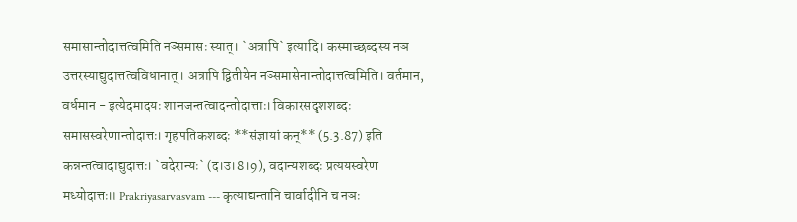समासान्तोदात्तत्वमिति नञ्समासः स्यात्। `अत्रापि` इत्यादि। कस्माच्छब्दस्य नञ उत्तरस्याद्युदात्तत्वविधानात्। अत्रापि द्वितीयेन नञ्समासेनान्तोदात्तत्वमिति। वर्तमान, वर्धमान - इत्येदमादयः शानजन्तत्वादन्तोदात्ताः। विकारसदृशशब्दः समासस्वरेणान्तोदात्तः। गृहपतिकशब्दः **संज्ञायां कन्** (5.3.87) इति कन्नन्तत्वादाद्युदात्तः। `वदेरान्यः` (द।उ।8।9), वदान्यशब्दः प्रत्ययस्वरेण मध्योदात्तः॥ Prakriyasarvasvam --- कृत्याद्यन्तानि चार्वादीनि च नञः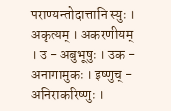पराण्यन्तोदात्तानि स्युः । अकृत्यम् । अकरणीयम् । उ - अबुभूषुः । उक - अनागामुकः । इष्णुच् - अनिराकरिष्णुः ।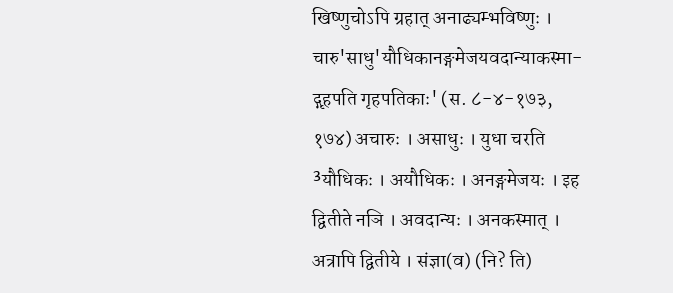खिष्णुचोऽपि ग्रहात् अनाढ्यम्भविष्णुः । चारु'साधु'यौधिकानङ्गमेजयवदान्याकस्मा- द्गृहपति गृहपतिकाः' (स. ८-४-१७३, १७४) अचारुः । असाधुः । युधा चरति ³यौधिकः । अयौधिकः । अनङ्गमेजयः । इह द्वितीते नञि । अवदान्यः । अनकस्मात् । अत्रापि द्वितीये । संज्ञा(व) (नि? ति)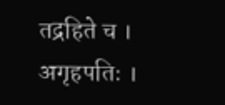तद्रहिते च । अगृहपतिः ।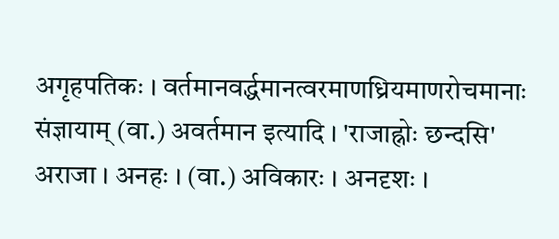अगृहपतिकः । वर्तमानवर्द्धमानत्वरमाणध्रियमाणरोचमानाः संज्ञायाम् (वा.) अवर्तमान इत्यादि । 'राजाह्नोः छन्दसि' अराजा । अनहः । (वा.) अविकारः । अनदृशः ।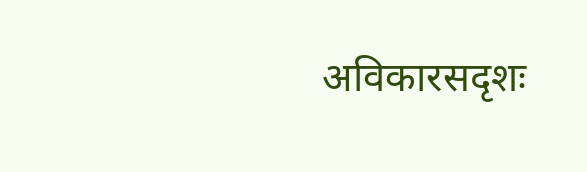अविकारसदृशः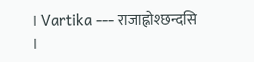। Vartika --- राजाह्नोश्छन्दसि ।